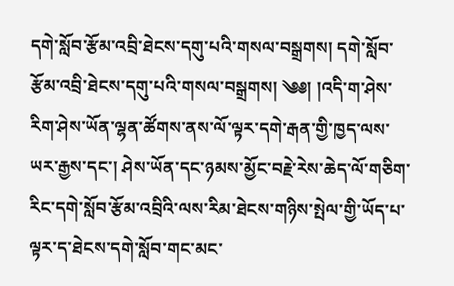དགེ་སློབ་རྩོམ་འབྲི་ཐེངས་དགུ་པའི་གསལ་བསྒྲགས། དགེ་སློབ་རྩོམ་འབྲི་ཐེངས་དགུ་པའི་གསལ་བསྒྲགས། ༄༅། །འདི་ག་ཤེས་རིག་ཤེས་ཡོན་ལྷན་ཚོགས་ནས་ལོ་ལྟར་དགེ་རྒན་གྱི་ཁྱད་ལས་ཡར་རྒྱས་དང་། ཤེས་ཡོན་དང་ཉམས་མྱོང་བརྗེ་རེས་ཆེད་ལོ་གཅིག་རིང་དགེ་སློབ་རྩོམ་འབྲིའི་ལས་རིམ་ཐེངས་གཉིས་སྤེལ་གྱི་ཡོད་པ་ལྟར་ད་ཐེངས་དགེ་སློབ་གང་མང་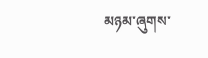མཉམ་ཞུགས་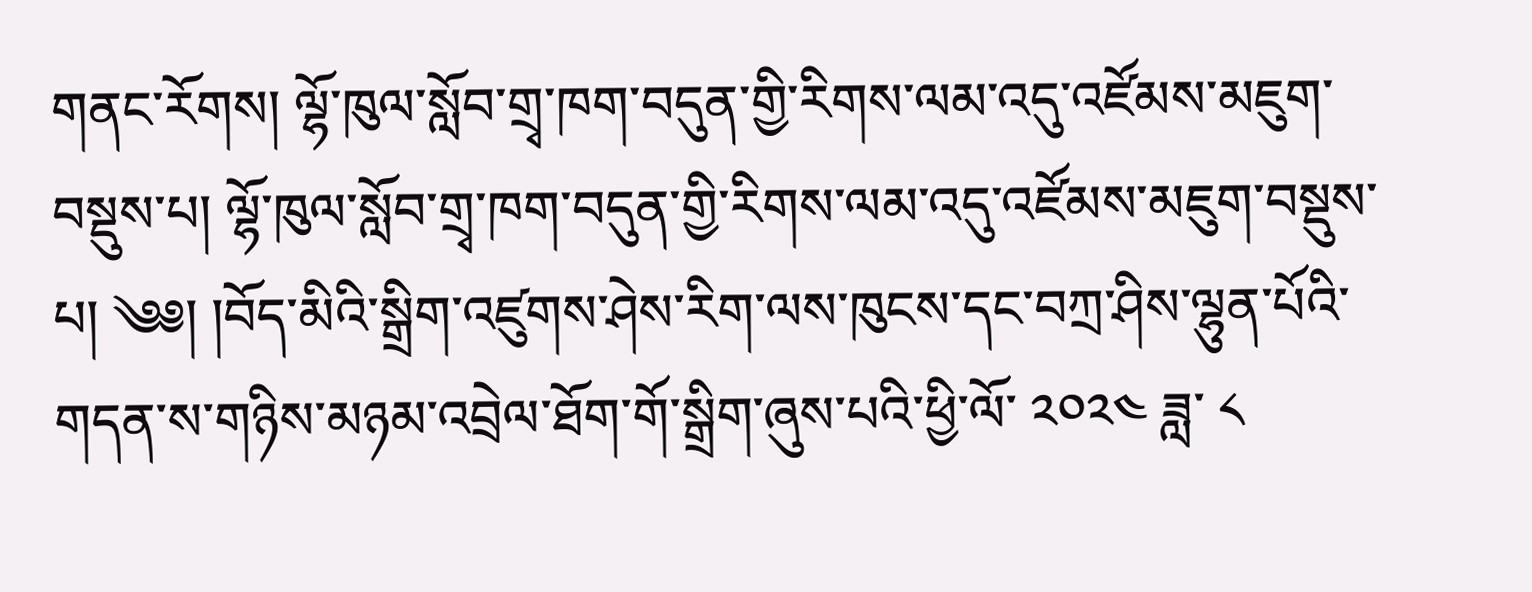གནང་རོགས། ལྷོ་ཁུལ་སློབ་གྲྭ་ཁག་བདུན་གྱི་རིགས་ལམ་འདུ་འཛོམས་མཇུག་བསྡུས་པ། ལྷོ་ཁུལ་སློབ་གྲྭ་ཁག་བདུན་གྱི་རིགས་ལམ་འདུ་འཛོམས་མཇུག་བསྡུས་པ། ༄༅། །བོད་མིའི་སྒྲིག་འཛུགས་ཤེས་རིག་ལས་ཁུངས་དང་བཀྲ་ཤིས་ལྷུན་པོའི་གདན་ས་གཉིས་མཉམ་འབྲེལ་ཐོག་གོ་སྒྲིག་ཞུས་པའི་ཕྱི་ལོ་ ༢༠༢༤ ཟླ་ ༨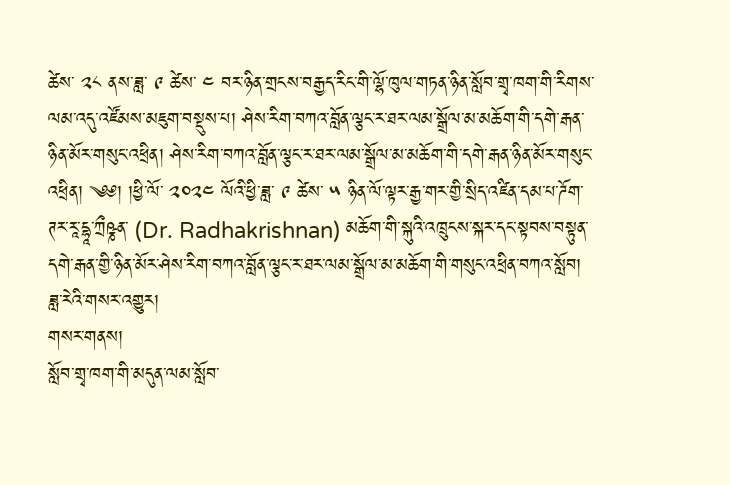ཚེས་ ༢༨ ནས་ཟླ་ ༩ ཚེས་ ༤ བར་ཉིན་གྲངས་བརྒྱད་རིང་གི་ལྷོ་ཁུལ་གཏན་ཉིན་སློབ་གྲྭ་ཁག་གི་རིགས་ལམ་འདུ་འཛོམས་མཇུག་བསྡུས་པ། ཤེས་རིག་བཀའ་བློན་ལྕང་ར་ཐར་ལམ་སྒྲོལ་མ་མཆོག་གི་དགེ་རྒན་ཉིན་མོར་གསུང་འཕྲིན། ཤེས་རིག་བཀའ་བློན་ལྕང་ར་ཐར་ལམ་སྒྲོལ་མ་མཆོག་གི་དགེ་རྒན་ཉིན་མོར་གསུང་འཕྲིན། ༄༅། །ཕྱི་ལོ་ ༢༠༢༤ ལོའི་ཕྱི་ཟླ་ ༩ ཚེས་ ༥ ཉིན་ལོ་ལྟར་རྒྱ་གར་གྱི་སྲིད་འཛིན་དམ་པ་ཌོག་ཊར་རཱ་དྷཱ་ཀྲྀཥྞན་ (Dr. Radhakrishnan) མཆོག་གི་སྐུའི་འཁྲུངས་སྐར་དང་སྟབས་བསྟུན་དགེ་རྒན་གྱི་ཉིན་མོར་ཤེས་རིག་བཀའ་བློན་ལྕང་ར་ཐར་ལམ་སྒྲོལ་མ་མཆོག་གི་གསུང་འཕྲིན་བཀའ་སློབ།
ཟླ་རེའི་གསར་འགྱུར།
གསར་གནས།
སློབ་གྲྭ་ཁག་གི་མདུན་ལམ་སློབ་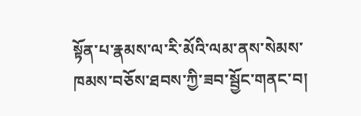སྟོན་པ་རྣམས་ལ་རི་མོའི་ལམ་ནས་སེམས་ཁམས་བཅོས་ཐབས་ཀྱི་ཟབ་སྦྱོང་གནང་བ།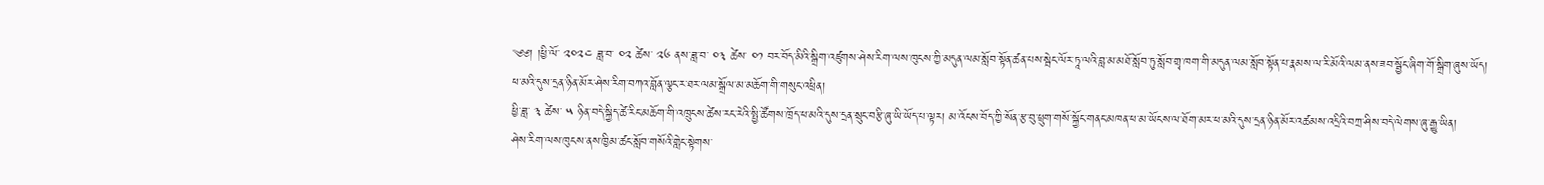༄༅། །ཕྱི་ལོ་ ༢༠༢༤ ཟླ་བ་ ༠༢ ཚེས་ ༢༦ ནས་ཟླ་བ་ ༠༣ ཚེས་ ༠༡ བར་བོད་མིའི་སྒྲིག་འཛུགས་ཤེས་རིག་ལས་ཁུངས་ཀྱི་མདུན་ལམ་སློབ་སྟོན་ཚན་པས་སྦེང་ལོར་ཏཱ་ལའི་བླ་མ་མཐོ་སློབ་ཏུ་སློབ་གྲྭ་ཁག་གི་མདུན་ལམ་སློབ་སྟོན་པ་རྣམས་ལ་རི་མོའི་ལམ་ནས་ཟབ་སྦྱོང་ཞིག་གོ་སྒྲིག་ཞུས་ཡོད།
ཕ་མའི་དུས་དྲན་ཉིན་མོར་ཤེས་རིག་བཀའ་བློན་ལྕང་ར་ཐར་ལམ་སྒྲོལ་མ་མཆོག་གི་གསུང་འཕྲིན།
ཕྱི་ཟླ་ ༣ ཚེས་ ༥ ཉིན་བདེ་སྐྱིད་ཚེ་རིང་མཆོག་གི་འཁྲུངས་ཚེས་རང་རེའི་སྤྱི་ཚོགས་ཁྲོད་ཕ་མའི་དུས་དྲན་སྲུང་བརྩི་ཞུ་ཡི་ཡོད་པ་ལྟར། མ་འོངས་བོད་ཀྱི་སོན་རྩ་བུ་ཕྲུག་གསོ་སྐྱོང་གནང་མཁན་ཕ་མ་ཡོངས་ལ་ཐོག་མར་ཕ་མའི་དུས་དྲན་ཉིན་མོར་འཚམས་འདྲིའི་བཀྲ་ཤིས་བདེ་ལེགས་ཞུ་རྒྱུ་ཡིན།
ཤེས་རིག་ལས་ཁུངས་ནས་ཁྱིམ་ཚང་སློབ་གསོའི་གླེང་སྟེགས་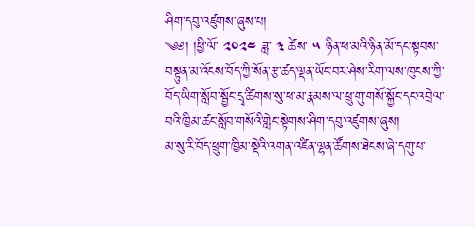ཤིག་དབུ་འཛུགས་ཞུས་པ།
༄༅། །ཕྱི་ལོ་ ༢༠༢༤ ཟླ་ ༣ ཚེས་ ༥ ཉིན་ཕ་མའི་ཉིན་མོ་དང་སྟབས་བསྟུན་མ་འོངས་བོད་ཀྱི་སོན་རྩ་ཚད་ལྡན་ཡོང་བར་ཤེས་རིག་ལས་ཁུངས་ཀྱི་བོད་ཡིག་སློབ་སྦྱོང་དྲྭ་ཚིགས་སུ་ཕ་མ་རྣམས་ལ་ཕྲུ་གུ་གསོ་སྐྱོང་དང་འབྲེལ་བའི་ཁྱིམ་ཚང་སློབ་གསོའི་གླེང་སྟེགས་ཤིག་དབུ་འཛུགས་ཞུས།
མ་སུ་རི་བོད་ཕྲུག་ཁྱིམ་སྡེའི་འགན་འཛིན་ལྷན་ཚོགས་ཐེངས་ཞེ་དགུ་པ་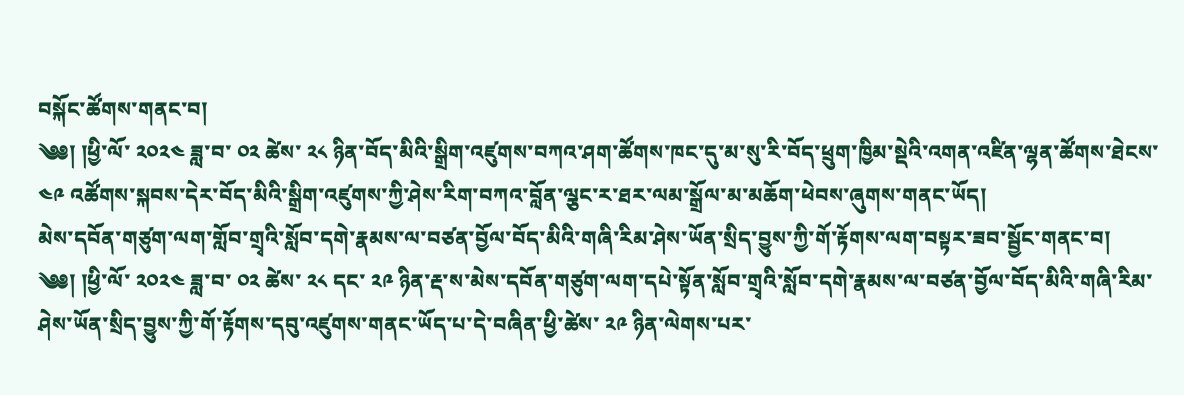བསྐོང་ཚོགས་གནང་བ།
༄༅། །ཕྱི་ལོ་ ༢༠༢༤ ཟླ་བ་ ༠༢ ཚེས་ ༢༨ ཉིན་བོད་མིའི་སྒྲིག་འཛུགས་བཀའ་ཤག་ཚོགས་ཁང་དུ་མ་སུ་རི་བོད་ཕྲུག་ཁྱིམ་སྡེའི་འགན་འཛིན་ལྷན་ཚོགས་ཐེངས་ ༤༩ འཚོགས་སྐབས་དེར་བོད་མིའི་སྒྲིག་འཛུགས་ཀྱི་ཤེས་རིག་བཀའ་བློན་ལྕང་ར་ཐར་ལམ་སྒྲོལ་མ་མཆོག་ཕེབས་ཞུགས་གནང་ཡོད།
མེས་དབོན་གཙུག་ལག་གློབ་གྲྭའི་སློབ་དགེ་རྣམས་ལ་བཙན་བྱོལ་བོད་མིའི་གཞི་རིམ་ཤེས་ཡོན་སྲིད་བྱུས་ཀྱི་གོ་རྟོགས་ལག་བསྟར་ཟབ་སྦྱོང་གནང་བ།
༄༅། །ཕྱི་ལོ་ ༢༠༢༤ ཟླ་བ་ ༠༢ ཚེས་ ༢༨ དང་ ༢༩ ཉིན་རྡ་ས་མེས་དབོན་གཙུག་ལག་དཔེ་སྟོན་སློབ་གྲྭའི་སློབ་དགེ་རྣམས་ལ་བཙན་བྱོལ་བོད་མིའི་གཞི་རིམ་ཤེས་ཡོན་སྲིད་བྱུས་ཀྱི་གོ་རྟོགས་དབུ་འཛུགས་གནང་ཡོད་པ་དེ་བཞིན་ཕྱི་ཚེས་ ༢༩ ཉིན་ལེགས་པར་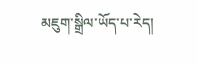མཇུག་སྒྲིལ་ཡོད་པ་རེད།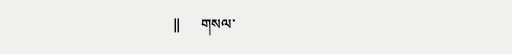||      གསལ་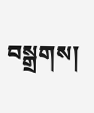བསྒྲགས།